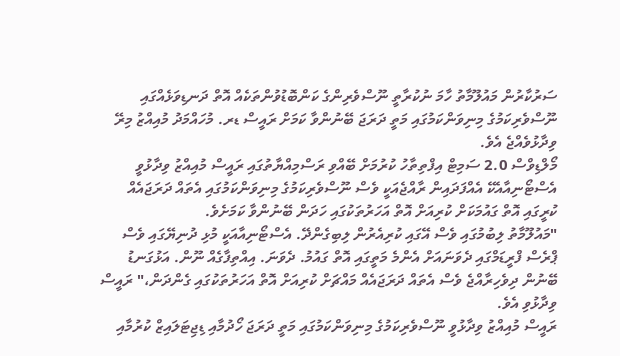ސަރުކާރުން މައުލޫމާތު ހާމަ ނުކުރާތީ ނޫސްވެރިންގެ ކަންބޮޑުވުންތަކެއް އޮތް ދަނޑިވަޅެއްގައި ނޫސްވެރިކަމުގެ މިނިވަންކަމުގައި މަތީ ދަރަޖަ ބޭނުންވާ ކަމަށް ރައީސް ޑރ. މުހައްމަދު މުއިއްޒު މިރޭ ވިދާޅުވެއްޖެ އެވެ.
މޯލްޑިވްސް 2.0 ސަމިޓް އިފްތިތާހު ކުރުމަށް ބޭއްވި ރަސްމިއްޔާތުގައި ރައީސް މުއިއްޒު ވިދާޅުވީ އެސްޓޯނިއާއެކޭ އެއްފަދައިން ރާއްޖެއަކީ ވެސް ނޫސްވެރިކަމުގެ މިނިވަންކަމުގައި އެތައް ދަރަޖައެއް ކުރީގައި އޮތް ގައުމަކަށް ކުރިއަށް އޮތް އަހަރުތަކުގައި ހަދަން ބޭނުންވާ ކަމަށެވެ.
"މައުލޫމާތު ލިބުމުގައި ވެސް އޭގައި ކުރިއެރުން ލިބިގެންދޭ. އެސްޓޯނިއާއަކީ މުޅި ދުނިޔޭގައި ވެސް ޕްރެސް ފްރީޑަމްގައި ދެވަނައަށް އެންމެ މަތީގައި އޮތް ގައުމު. ދެވަނަ. އިއްތިފާގެއް ނޫން. އަޅުގަނޑު ބޭނުން ދިވެހިރާއްޖެ ވެސް އެތައް ދަރަޖައެއް މައްޗަށް ކުރިއަށް އޮތް އަހަރުތަކުގައި ގެންދަން،" ރައީސް ވިދާޅުވި އެވެ.
ރައީސް މުއިއްޒު ވިދާޅުވީ ނޫސްވެރިކަމުގެ މިނިވަންކަމުގައި މަތީ ދަރަޖަ ހޯދުމާއި ޑިޖިޓަލައިޒް ކުރުމާއި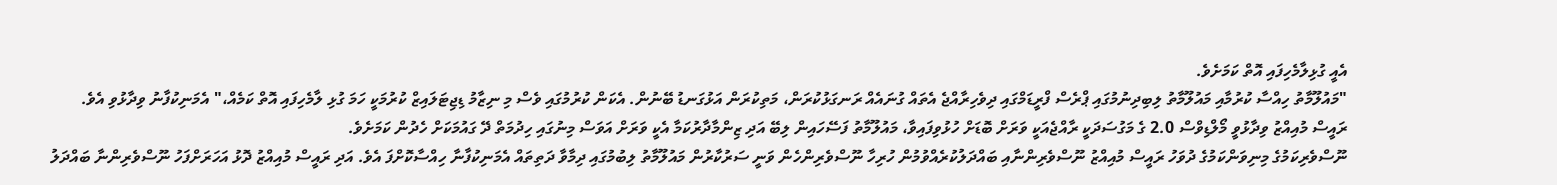އެއީ ގުޅިލާމެހިފައި އޮތް ކަމަށެވެ.
"މައުލޫމާތު ހިއްސާ ކުރުމާއި މައުލޫމާތު ލިބިދިނުމުގައި ޕްރެސް ފްރީޑަމްގައި ދިވެހިރާއްޖެ އެތައް ގުނައެއް ރަނގަޅުކުރަން، މަތިކުރަން އަޅުގަނޑު ބޭނުން. އެކަން ކުރުމުގައި ވެސް މި ނިޒާމު ޑިޖިޓަލައިޒް ކުރުމަކީ ހަމަ ގުޅި ލާމެހިފައި އޮތް ކަމެއް،" އެމަނިކުފާނު ވިދާޅުވި އެވެ.
ރައީސް މުއިއްޒު ވިދާޅުވީ މޯލްޑިވްސް 2.0 ގެ މަގުސަދަކީ ރާއްޖެއަކީ ވަރަށް ބޮޑަށް ހުޅުވިފައިވާ، މައުލޫމާތު ފަސޭހައިން ލިބޭ އަދި ޒިންމާދާރުކަމާ އެކީ ވަރަށް އަވަސް މިނުގައި ހިދުމަތް ދޭ ގައުމަކަށް ހެދުން ކަމަށެވެ.
ނޫސްވެރިކަމުގެ މިނިވަންކަމުގެ ދުވަހު ރައީސް މުއިއްޒު ނޫސްވެރިންނާއި ބައްދަލުކުރެއްވުމުން ހުރިހާ ނޫސްވެރިންހެން ވަނީ ސަރުކާރުން މައުލޫމާތު ލިބުމުގައި ދިމާވާ ދަތިތައް އެމަނިކުފާނާ ހިއްސާކޮށްފަ އެވެ. އަދި ރައީސް މުއިއްޒު ދޮޅު އަހަރަށްފަހު ނޫސްވެރިންނާ ބައްދަލު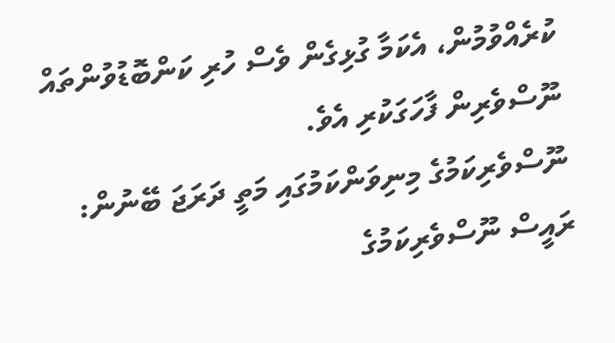ކުރެއްވުމުން، އެކަމާ ގުޅިގެން ވެސް ހުރި ކަންބޮޑުވުންތައް ނޫސްވެރިން ފާހަގަކުރި އެވެ.
ނޫސްވެރިކަމުގެ މިނިވަންކަމުގައި މަތީ ދަރަޖަ ބޭނުން: ރައީސް ނޫސްވެރިކަމުގެ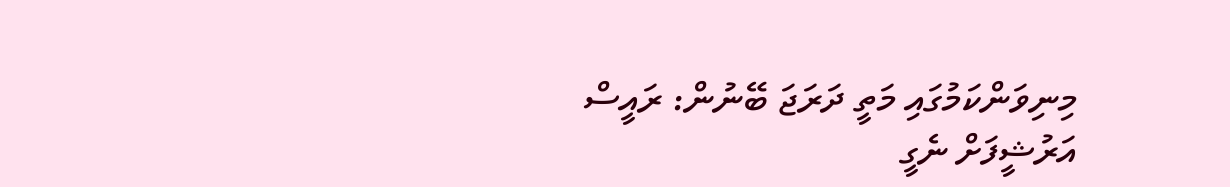މިނިވަންކަމުގައި މަތީ ދަރަޖަ ބޭނުން: ރައީސް
އަރުޝީފަށް ނެގީ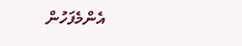އެންމެފަހުން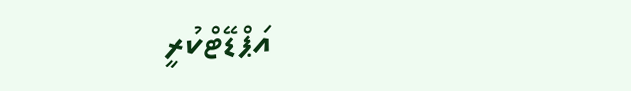އަޕްޑޭޓްކުރީ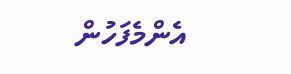އެންމެފަހުން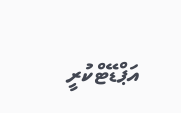އަޕްޑޭޓްކުރީ